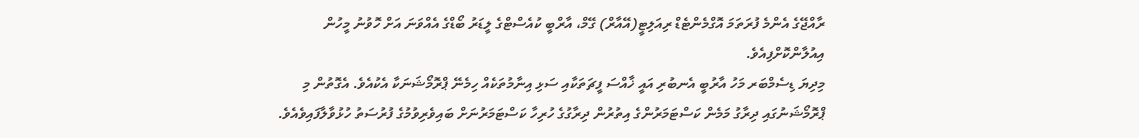ރާއްޖޭގެ އެންމެ ފުރަތަމަ އޮގްމެންޓެޑް ރިއަލިޓީ(އޭއާރް) ގޭމް، އާރްބީ ކުއެސްޓްގެ ލީޑަރު ބޯޑްގެ އެއްވަނަ އަށް ހޮވުނު މީހުން އިއުލާންކޮށްފިއެވެ.
މިދިޔަ ޑިސެމްބަރ މަހު އާރުބީ އެނބުރި އައީ ޚާއްސަ ފީޗަތަކާއި ސަޅި އިނާމުތަކެއް ހިމެނޭ ޕްރޮމޯޝަނަކާ އެކުއެވެ. އެގޮތުން މި ޕްރޮމޯޝަނުގައި ދިރާގު މަމެން ކަސްޓަމަރުންގެ އިތުރުން ދިރާގުގެ ހުރިހާ ކަސްޓަމަރުނަށް ބައިވެރިވުމުގެ ފުރުސަތު ހުޅުވާލާފައިވެއެވެ.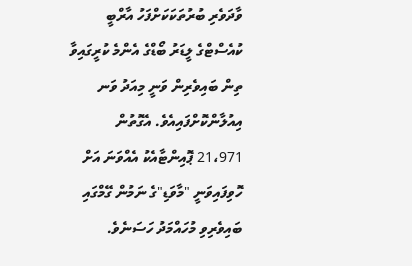ވާދަވެރި ބުރުތަކަކަށްފަހު އާރްބީ ކުއެސްޓްގެ ލީޑަރު ބޯޑްގެ އެންމެ ކުރީގައިވާ ތިން ބައިވެރިން ވަނީ މިއަދު ވަނ އިއުލާންކޮށްފައިއެވެ. އެގޮތުން 21،971 ޕޮއިންޓާއެކު އެއްވަނަ އަށް ހޮވިފައިވަނީ "މާވަޑި"ގެ ނަމުން ގޭމްގައި ބައިވެރިވި މުހައްމަދު ހަސަނެވެ.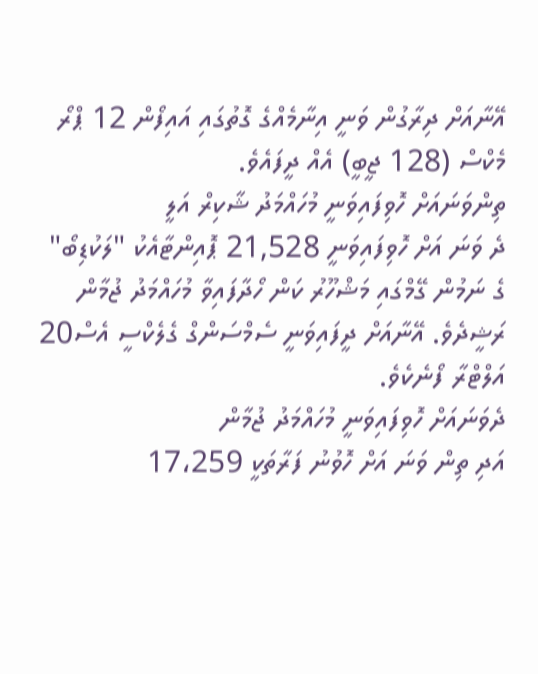އޭނާއަށް ދިރާގުން ވަނީ އިނާމެއްގެ ގޮތުގައި އައިފޯން 12 ޕްރޯ މެކްސް (128 ޖީބީ) އެއް ދީފައެވެ.
ތިންވަނައަށް ހޮވިފައިވަނީ މުހައްމަދު ޝާކިރް އަލީ
ދެ ވަނަ އަށް ހޮވިފައިވަނީ 21,528 ޕޮއިންޓާއެކު "ލަކުޑިބޯ" ގެ ނަމުން ގޭމްގައި މަޝްހޫރު ކަން ހޯދާފައިވާ މުހައްމަދު ޖުމާން
ރަޝީދެވެ. އޭނާއަށް ދީފައިވަނީ ސެމްސަންގް ގެލެކްސީ އެސް20 އަލްޓްރާ ފޯނެކެވެ.
ދެވަނައަށް ހޮވިފައިވަނީ މުހައްމަދު ޖުމާން
އަދި ތިން ވަނަ އަށް ހޮވުނު ފަރާތަކީ 17،259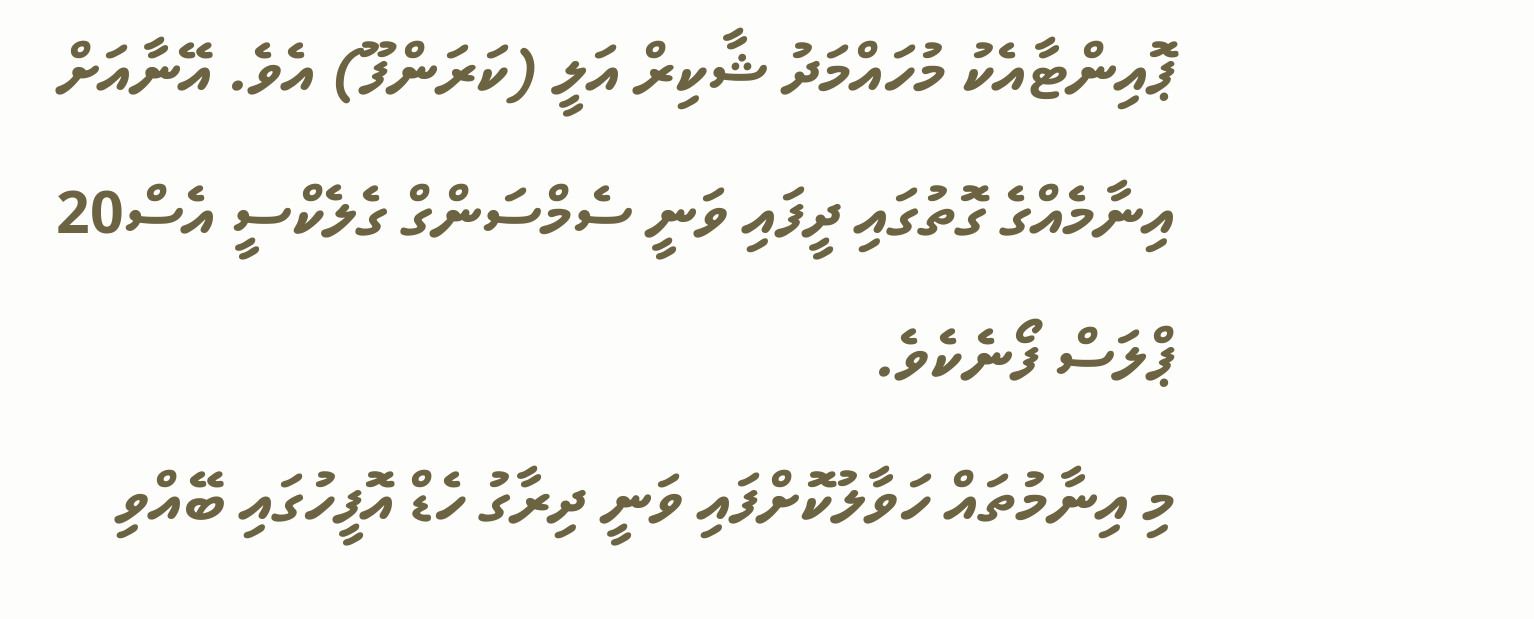ޕޮއިންޓާއެކު މުހައްމަދު ޝާކިރް އަލީ (ކަރަންފޫ) އެވެ. އޭނާއަށް އިނާމެއްގެ ގޮތުގައި ދީފައި ވަނީ ސެމްސަންގް ގެލެކްސީ އެސް20 ޕްލަސް ފޯނެކެވެ.
މި އިނާމުތައް ހަވާލުކޮށްފައި ވަނީ ދިރާގު ހެޑް އޮފީހުގައި ބޭއްވި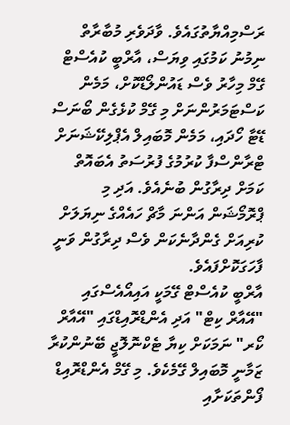ރަސްމިއްޔާތުގައެވެ. ވާދަވެރި މުބާރާތް ނިމުނު ކަމުގައި ވިޔަސް، އާރްބީ ކުއެސްޓް ގޭމް މިހާރު ވެސް ޑައުންލޯޑްކޮށް، މަމެން ކަސްޓަމަރުންނަށް މި ގޭމް ކުޅެގެން ބޯނަސް ޑޭޓާ ހޯދައި، މަމެން މޮބައިލް އެޕްލިކޭޝަނަށް ޓްރާންސްފާ ކުރުމުގެ ފުރުސަތު އެބައޮތް ކަމަށް ދިރާގުން ބުނެއެވެ. އަދި މި ޕްރޮމޯޝަން އަންނަ މާޗް ހައެއްގެ ނިޔަލަށް ކުރިއަށް ގެންދާނެކަން ވެސް ދިރާގުން ވަނީ ފާހަގަކޮށްފައެވެ.
އާރްބީ ކުއެސްޓް ގޭމަކީ އައިއޯއެސްގައި "އޭއާރް ކިޓް" އަދި އެންޑްރޮއިޑްގައި "އޭއާރް ކޯރ" ނަމަކަށް ކިޔާ ޓެކްނޮލޮޖީ ބޭނުންކުރާ ޒަމާނީ މޮބައިލް ގޭމެކެވެ. މި ގޭމް އެންޑްރޮއިޑް ފޯންތަކަށާއި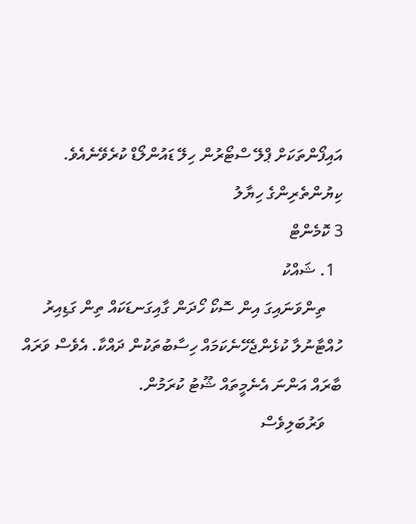އައިފޯންތަކަށް ޕްލޭ ސްޓޯރުން ހިލޭ ޑައުންލޯޑް ކުރެވޭނެއެވެ.
ކިޔުންތެރިންގެ ހިޔާލު
3 ކޮމެންޓް
  1. ޝައްކު
    ތިންވަނައިގަ އިން ސޮކޯ ހޯދަން ގާއިގަނޑަކައް ތިން ގަޑިއިރު ހުއްޓާނުލާ ކުޅެންޖެހޭނެކަމައް ހިސާބުތަކުން ދައްކާ. އެވެސް ވަރައް ބާރައް އަންނަ އެނެމީތައް ޝޫޓު ކުރަމުން.
    ވަރުބަލިވެސް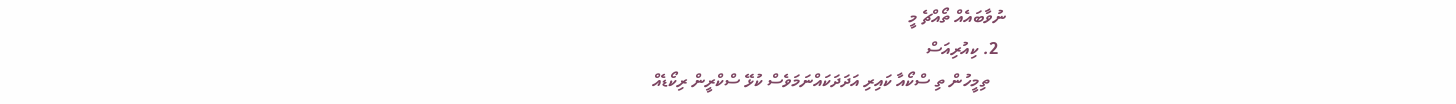ނުވާބައެއް ތޯއްޗެ މީ
  2. ކިއުރިއަސް
    ތިމީހުން ތި ސްކޯއާ ކައިރި އަދަދަކައްނަމަވެސް ކުޅޭ ސްކްރީން ރިކޯޑެއް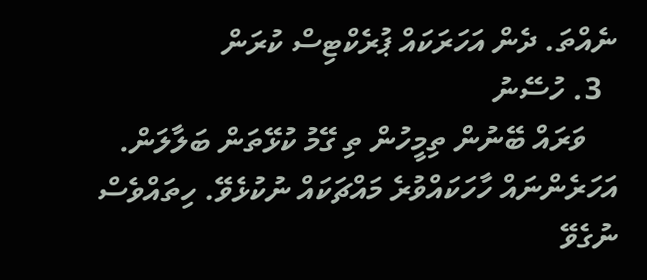ނެއްތަ. ދެން އަހަރަކައް ޕުރެކްޓިސް ކުރަން
  3. ހުސޭނު
    ވަރައް ބޭނުން ތިމީހުން ތި ގޭމު ކުޅޭތަން ބަލާލަން. އަހަރެންނައް ހާހަކައްވުރެ މައްޗަކައް ނުކުޅެވޭ. ހިތައްވެސް ނުގެވޭ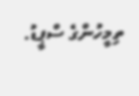ތިމީހުންގެ ސްޕީޑު.